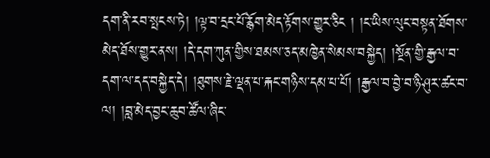དག་ནི་རབ་སྤངས་ཏེ། །ལྟ་བ་དྲང་པོ་རྙོག་མེད་རྟོགས་གྱུར་ཅིང ། །ང་ཡིས་ལུང་བསྟན་ཐོགས་མེད་ཐོས་གྱུར་ནས། །དེ་དག་ཀུན་གྱིས་ཐམས་ཅད་མཁྱེན་སེམས་བསྐྱེད། །སྔོན་གྱི་རྒྱལ་བ་དག་ལ་དད་བསྐྱེད་དེ། །ཐུགས་རྗེ་ལྡན་པ་རྐང་གཉིས་དམ་པ་པོ། །རྒྱལ་བ་བྱེ་བ་ཉི་ཤུར་ཚང་བ་ལ། །བླ་མེད་བྱང་ཆུབ་ཚོལ་ཞིང་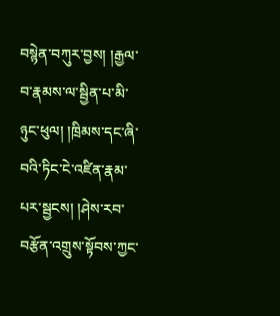བསྙེན་བཀུར་བྱས། །རྒྱལ་བ་རྣམས་ལ་སྦྱིན་པ་མི་ཉུང་ཕུལ། །ཁྲིམས་དང་ཞི་བའི་ཏིང་ངེ་འཛིན་རྣམ་པར་སྦྱངས། །ཤེས་རབ་བརྩོན་འགྲུས་སྟོབས་ཀྱང་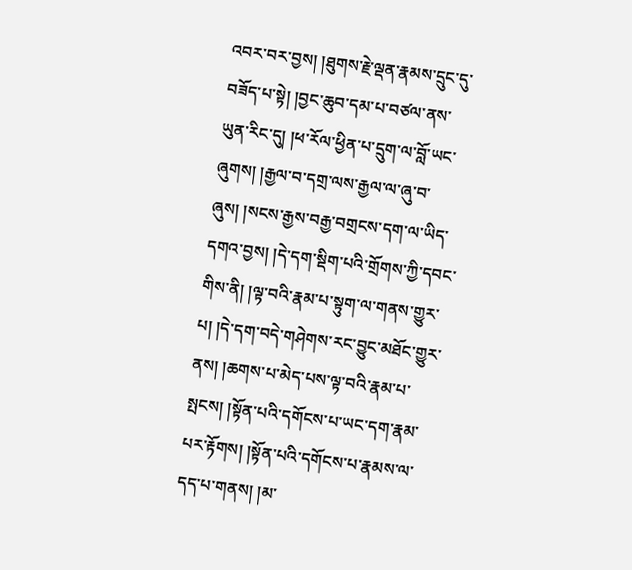འབར་བར་བྱས། །ཐུགས་རྗེ་ལྡན་རྣམས་དྲུང་དུ་བཟོད་པ་སྟེ། །བྱང་ཆུབ་དམ་པ་བཙལ་ནས་ཡུན་རིང་དུ། །ཕ་རོལ་ཕྱིན་པ་དྲུག་ལ་བློ་ཡང་ཞུགས། །རྒྱལ་བ་དགྲ་ལས་རྒྱལ་ལ་ཞུ་བ་ཞུས། །སངས་རྒྱས་བརྒྱ་བགྲངས་དག་ལ་ཡིད་དགའ་བྱས། །དེ་དག་སྡིག་པའི་གྲོགས་ཀྱི་དབང་གིས་ནི། །ལྟ་བའི་རྣམ་པ་སྟུག་ལ་གནས་གྱུར་པ། །དེ་དག་བདེ་གཤེགས་རང་བྱུང་མཐོང་གྱུར་ནས། །ཆགས་པ་མེད་པས་ལྟ་བའི་རྣམ་པ་སྤངས། །སྟོན་པའི་དགོངས་པ་ཡང་དག་རྣམ་པར་རྟོགས། །སྟོན་པའི་དགོངས་པ་རྣམས་ལ་དད་པ་གནས། །མ་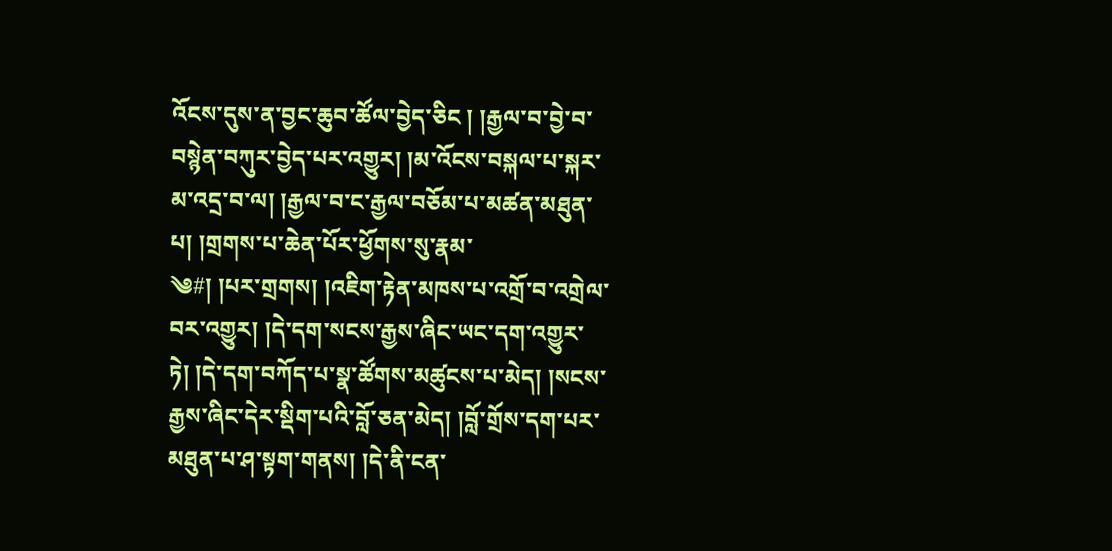འོངས་དུས་ན་བྱང་ཆུབ་ཚོལ་བྱེད་ཅིང ། །རྒྱལ་བ་བྱེ་བ་བསྙེན་བཀུར་བྱེད་པར་འགྱུར། །མ་འོངས་བསྐལ་པ་སྐར་མ་འདྲ་བ་ལ། །རྒྱལ་བ་ང་རྒྱལ་བཅོམ་པ་མཚན་མཐུན་པ། །གྲགས་པ་ཆེན་པོར་ཕྱོགས་སུ་རྣམ་
༄#། །པར་གྲགས། །འཇིག་རྟེན་མཁས་པ་འགྲོ་བ་འགྲེལ་བར་འགྱུར། །དེ་དག་སངས་རྒྱས་ཞིང་ཡང་དག་འགྱུར་ཏེ། །དེ་དག་བཀོད་པ་སྣ་ཚོགས་མཚུངས་པ་མེད། །སངས་རྒྱས་ཞིང་དེར་སྡིག་པའི་བློ་ཅན་མེད། །བློ་གྲོས་དག་པར་མཐུན་པ་ཤ་སྟག་གནས། །དེ་ནི་ངན་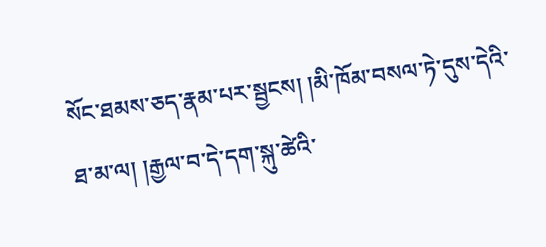སོང་ཐམས་ཅད་རྣམ་པར་སྦྱངས། །མི་ཁོམ་བསལ་ཏེ་དུས་དེའི་ཐ་མ་ལ། །རྒྱལ་བ་དེ་དག་སྐུ་ཚེའི་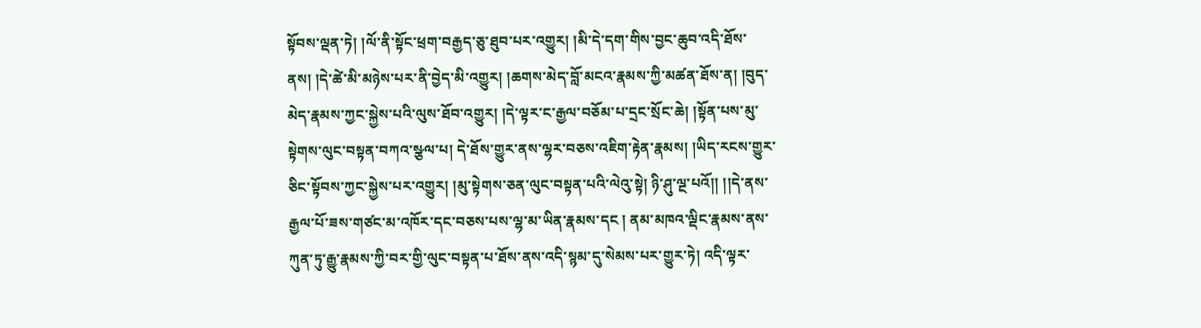སྟོབས་ལྡན་ཏེ། །ལོ་ནི་སྟོང་ཕྲག་བརྒྱད་ཅུ་ཐུབ་པར་འགྱུར། །མི་དེ་དག་གིས་བྱང་ཆུབ་འདི་ཐོས་ནས། །དེ་ཚེ་མི་མཉེས་པར་ནི་བྱེད་མི་འགྱུར། །ཆགས་མེད་བློ་མངའ་རྣམས་ཀྱི་མཚན་ཐོས་ན། །བུད་མེད་རྣམས་ཀྱང་སྐྱེས་པའི་ལུས་ཐོབ་འགྱུར། །དེ་ལྟར་ང་རྒྱལ་བཅོམ་པ་དྲང་སྲོང་ཆེ། །སྟོན་པས་མུ་སྟེགས་ལུང་བསྟན་བཀའ་སྩལ་པ། དེ་ཐོས་གྱུར་ནས་ལྷར་བཅས་འཇིག་རྟེན་རྣམས། །ཡིད་རངས་གྱུར་ཅིང་སྟོབས་ཀྱང་སྐྱེས་པར་འགྱུར། །མུ་སྟེགས་ཅན་ལུང་བསྟན་པའི་ལེའུ་སྟེ། ཉི་ཤུ་ལྔ་པའོ།། །།དེ་ནས་རྒྱལ་པོ་ཟས་གཙང་མ་འཁོར་དང་བཅས་པས་ལྷ་མ་ཡིན་རྣམས་དང ། ནམ་མཁའ་ལྡིང་རྣམས་ནས་ཀུན་ཏུ་རྒྱུ་རྣམས་ཀྱི་བར་གྱི་ལུང་བསྟན་པ་ཐོས་ནས་འདི་སྙམ་དུ་སེམས་པར་གྱུར་ཏེ། འདི་ལྟར་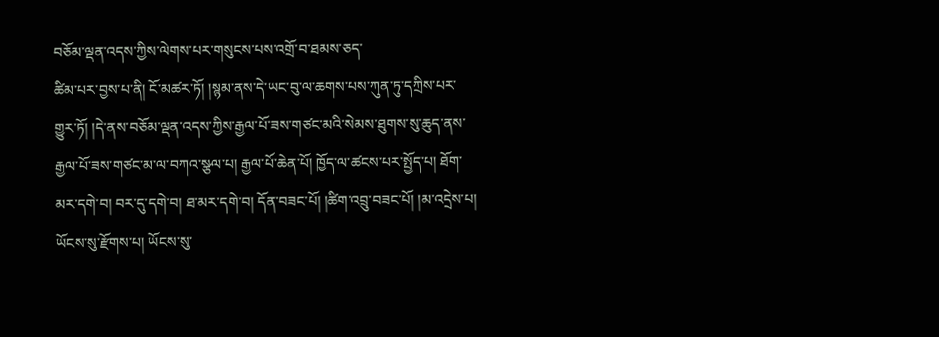བཅོམ་ལྡན་འདས་ཀྱིས་ལེགས་པར་གསུངས་པས་འགྲོ་བ་ཐམས་ཅད་
ཚིམ་པར་བྱས་པ་ནི། ངོ་མཚར་ཏོ། །སྙམ་ནས་དེ་ཡང་བུ་ལ་ཆགས་པས་ཀུན་ཏུ་དཀྲིས་པར་གྱུར་ཏོ། །དེ་ནས་བཅོམ་ལྡན་འདས་ཀྱིས་རྒྱལ་པོ་ཟས་གཙང་མའི་སེམས་ཐུགས་སུ་ཆུད་ནས་རྒྱལ་པོ་ཟས་གཙང་མ་ལ་བཀའ་སྩལ་པ། རྒྱལ་པོ་ཆེན་པོ། ཁྱོད་ལ་ཚངས་པར་སྤྱོད་པ། ཐོག་མར་དགེ་བ། བར་དུ་དགེ་བ། ཐ་མར་དགེ་བ། དོན་བཟང་པོ། །ཚིག་འབྲུ་བཟང་པོ། །མ་འདྲེས་པ། ཡོངས་སུ་རྫོགས་པ། ཡོངས་སུ་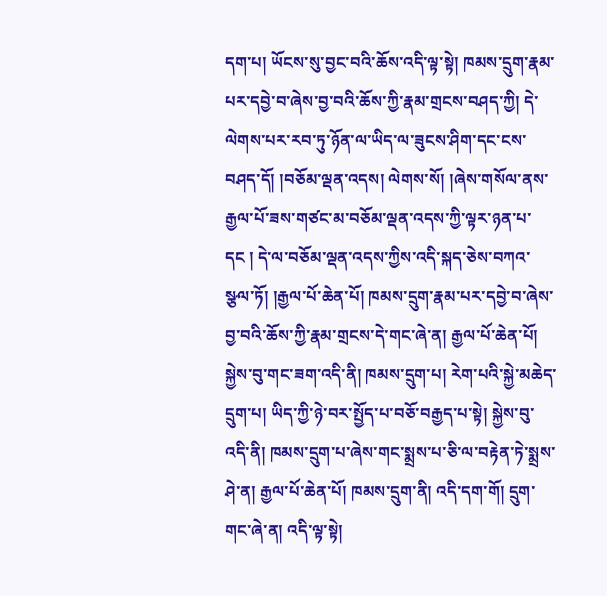དག་པ། ཡོངས་སུ་བྱང་བའི་ཆོས་འདི་ལྟ་སྟེ། ཁམས་དྲུག་རྣམ་པར་དབྱེ་བ་ཞེས་བྱ་བའི་ཆོས་ཀྱི་རྣམ་གྲངས་བཤད་ཀྱི། དེ་ལེགས་པར་རབ་ཏུ་ཉོན་ལ་ཡིད་ལ་ཟུངས་ཤིག་དང་ངས་བཤད་དོ། །བཅོམ་ལྡན་འདས། ལེགས་སོ། །ཞེས་གསོལ་ནས་རྒྱལ་པོ་ཟས་གཙང་མ་བཅོམ་ལྡན་འདས་ཀྱི་ལྟར་ཉན་པ་དང ། དེ་ལ་བཅོམ་ལྡན་འདས་ཀྱིས་འདི་སྐད་ཅེས་བཀའ་སྩལ་ཏོ། །རྒྱལ་པོ་ཆེན་པོ། ཁམས་དྲུག་རྣམ་པར་དབྱེ་བ་ཞེས་བྱ་བའི་ཆོས་ཀྱི་རྣམ་གྲངས་དེ་གང་ཞེ་ན། རྒྱལ་པོ་ཆེན་པོ། སྐྱེས་བུ་གང་ཟག་འདི་ནི། ཁམས་དྲུག་པ། རེག་པའི་སྐྱེ་མཆེད་དྲུག་པ། ཡིད་ཀྱི་ཉེ་བར་སྤྱོད་པ་བཅོ་བརྒྱད་པ་སྟེ། སྐྱེས་བུ་འདི་ནི། ཁམས་དྲུག་པ་ཞེས་གང་སྨྲས་པ་ཅི་ལ་བརྟེན་ཏེ་སྨྲས་ཤེ་ན། རྒྱལ་པོ་ཆེན་པོ། ཁམས་དྲུག་ནི། འདི་དག་གོ། དྲུག་གང་ཞེ་ན། འདི་ལྟ་སྟེ།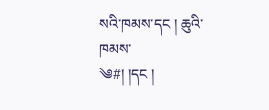སའི་ཁམས་དང ། ཆུའི་ཁམས་
༄#། །དང །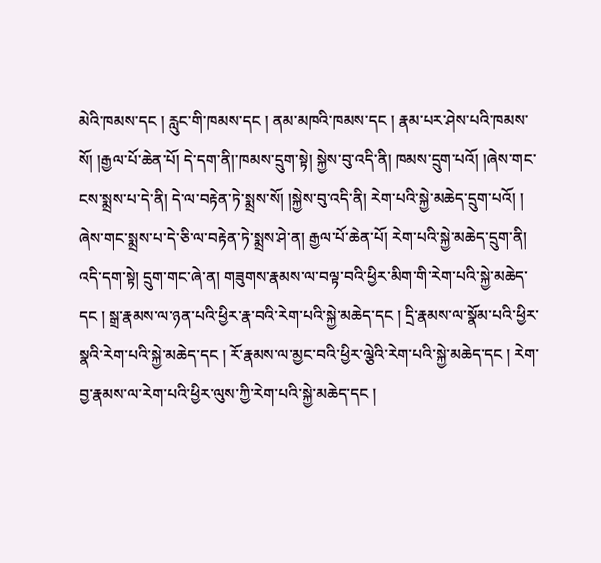མེའི་ཁམས་དང ། རླུང་གི་ཁམས་དང ། ནམ་མཁའི་ཁམས་དང ། རྣམ་པར་ཤེས་པའི་ཁམས་སོ། །རྒྱལ་པོ་ཆེན་པོ། དེ་དག་ནི།་ཁམས་དྲུག་སྟེ། སྐྱེས་བུ་འདི་ནི། ཁམས་དྲུག་པའོ། །ཞེས་གང་ངས་སྨྲས་པ་དེ་ནི། དེ་ལ་བརྟེན་ཏེ་སྨྲས་སོ། །སྐྱེས་བུ་འདི་ནི། རེག་པའི་སྐྱེ་མཆེད་དྲུག་པའོ། ། ཞེས་གང་སྨྲས་པ་དེ་ཅི་ལ་བརྟེན་ཏེ་སྨྲས་ཤེ་ན། རྒྱལ་པོ་ཆེན་པོ། རེག་པའི་སྐྱེ་མཆེད་དྲུག་ནི། འདི་དག་སྟེ། དྲུག་གང་ཞེ་ན། གཟུགས་རྣམས་ལ་བལྟ་བའི་ཕྱིར་མིག་གི་རེག་པའི་སྐྱེ་མཆེད་དང ། སྒྲ་རྣམས་ལ་ཉན་པའི་ཕྱིར་རྣ་བའི་རེག་པའི་སྐྱེ་མཆེད་དང ། དྲི་རྣམས་ལ་སྣོམ་པའི་ཕྱིར་སྣའི་རེག་པའི་སྐྱེ་མཆེད་དང ། རོ་རྣམས་ལ་མྱང་བའི་ཕྱིར་ལྕེའི་རེག་པའི་སྐྱེ་མཆེད་དང ། རེག་བྱ་རྣམས་ལ་རེག་པའི་ཕྱིར་ལུས་ཀྱི་རེག་པའི་སྐྱེ་མཆེད་དང །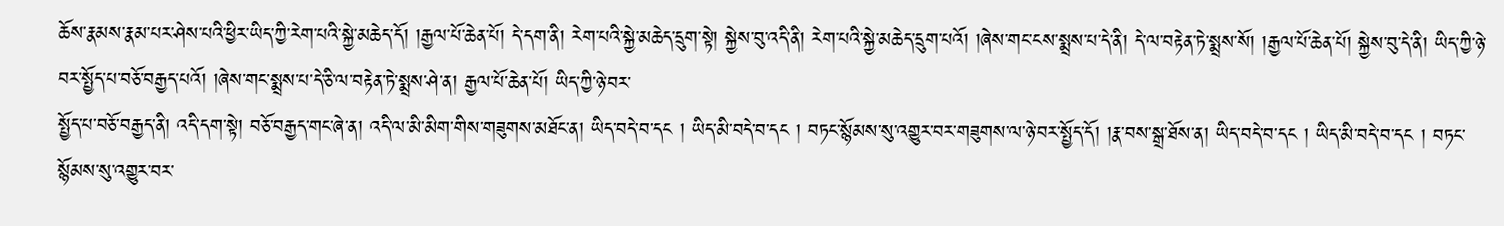ཆོས་རྣམས་རྣམ་པར་ཤེས་པའི་ཕྱིར་ཡིད་ཀྱི་རེག་པའི་སྐྱེ་མཆེད་དོ། །རྒྱལ་པོ་ཆེན་པོ། དེ་དག་ནི། རེག་པའི་སྐྱེ་མཆེད་དྲུག་སྟེ། སྐྱེས་བུ་འདི་ནི། རེག་པའི་སྐྱེ་མཆེད་དྲུག་པའོ། །ཞེས་གང་ངས་སྨྲས་པ་དེ་ནི། དེ་ལ་བརྟེན་ཏེ་སྨྲས་སོ། །རྒྱལ་པོ་ཆེན་པོ། སྐྱེས་བུ་དེ་ནི། ཡིད་ཀྱི་ཉེ་བར་སྤྱོད་པ་བཅོ་བརྒྱད་པའོ། །ཞེས་གང་སྨྲས་པ་དེ་ཅི་ལ་བརྟེན་ཏེ་སྨྲས་ཤེ་ན། རྒྱལ་པོ་ཆེན་པོ། ཡིད་ཀྱི་ཉེ་བར་
སྤྱོད་པ་བཅོ་བརྒྱད་ནི། འདི་དག་སྟེ། བཅོ་བརྒྱད་གང་ཞེ་ན། འདི་ལ་མི་མིག་གིས་གཟུགས་མཐོང་ན། ཡིད་བདེ་བ་དང ། ཡིད་མི་བདེ་བ་དང ། བཏང་སྙོམས་སུ་འགྱུར་བར་གཟུགས་ལ་ཉེ་བར་སྤྱོད་དོ། །རྣ་བས་སྒྲ་ཐོས་ན། ཡིད་བདེ་བ་དང ། ཡིད་མི་བདེ་བ་དང ། བཏང་སྙོམས་སུ་འགྱུར་བར་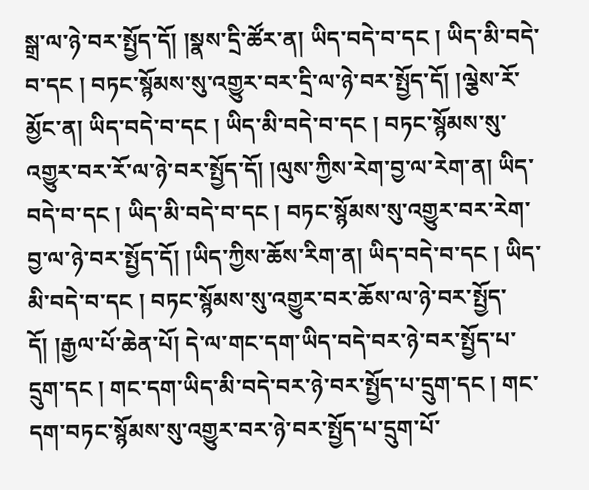སྒྲ་ལ་ཉེ་བར་སྤྱོད་དོ། །སྣས་དྲི་ཚོར་ན། ཡིད་བདེ་བ་དང ། ཡིད་མི་བདེ་བ་དང ། བཏང་སྙོམས་སུ་འགྱུར་བར་དྲི་ལ་ཉེ་བར་སྤྱོད་དོ། །ལྕེས་རོ་མྱོང་ན། ཡིད་བདེ་བ་དང ། ཡིད་མི་བདེ་བ་དང ། བཏང་སྙོམས་སུ་འགྱུར་བར་རོ་ལ་ཉེ་བར་སྤྱོད་དོ། །ལུས་ཀྱིས་རེག་བྱ་ལ་རེག་ན། ཡིད་བདེ་བ་དང ། ཡིད་མི་བདེ་བ་དང ། བཏང་སྙོམས་སུ་འགྱུར་བར་རེག་བྱ་ལ་ཉེ་བར་སྤྱོད་དོ། །ཡིད་ཀྱིས་ཆོས་རིག་ན། ཡིད་བདེ་བ་དང ། ཡིད་མི་བདེ་བ་དང ། བཏང་སྙོམས་སུ་འགྱུར་བར་ཆོས་ལ་ཉེ་བར་སྤྱོད་དོ། །རྒྱལ་པོ་ཆེན་པོ། དེ་ལ་གང་དག་ཡིད་བདེ་བར་ཉེ་བར་སྤྱོད་པ་དྲུག་དང ། གང་དག་ཡིད་མི་བདེ་བར་ཉེ་བར་སྤྱོད་པ་དྲུག་དང ། གང་དག་བཏང་སྙོམས་སུ་འགྱུར་བར་ཉེ་བར་སྤྱོད་པ་དྲུག་པོ་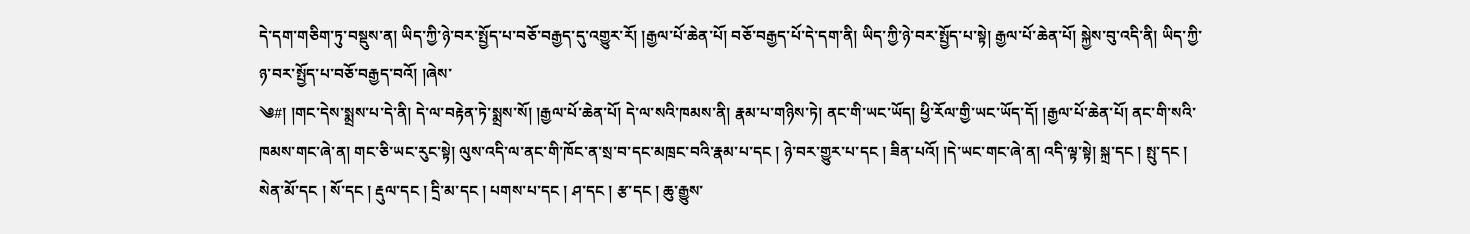དེ་དག་གཅིག་ཏུ་བསྡུས་ན། ཡིད་ཀྱི་ཉེ་བར་སྤྱོད་པ་བཅོ་བརྒྱད་དུ་འགྱུར་རོ། །རྒྱལ་པོ་ཆེན་པོ། བཅོ་བརྒྱད་པོ་དེ་དག་ནི། ཡིད་ཀྱི་ཉེ་བར་སྤྱོད་པ་སྟེ། རྒྱལ་པོ་ཆེན་པོ། སྐྱེས་བུ་འདི་ནི། ཡིད་ཀྱི་ཉ་བར་སྤྱོད་པ་བཅོ་བརྒྱད་བའོ། །ཞེས་
༄#། །གང་དེས་སྨྲས་པ་དེ་ནི། དེ་ལ་བརྟེན་ཏེ་སྨྲས་སོ། །རྒྱལ་པོ་ཆེན་པོ། དེ་ལ་སའི་ཁམས་ནི། རྣམ་པ་གཉིས་ཏེ། ནང་གི་ཡང་ཡོད། ཕྱི་རོལ་གྱི་ཡང་ཡོད་དོ། །རྒྱལ་པོ་ཆེན་པོ། ནང་གི་སའི་ཁམས་གང་ཞེ་ན། གང་ཅི་ཡང་རུང་སྟེ། ལུས་འདི་ལ་ནང་གི་ཁོང་ན་སྲ་བ་དང་མཁྲང་བའི་རྣམ་པ་དང ། ཉེ་བར་གྱུར་པ་དང ། ཟིན་པའོ། །དེ་ཡང་གང་ཞེ་ན། འདི་ལྟ་སྟེ། སྐྲ་དང ། སྤུ་དང ། སེན་མོ་དང ། སོ་དང ། རྡུལ་དང ། དྲི་མ་དང ། པགས་པ་དང ། ཤ་དང ། རྩ་དང ། ཆུ་རྒྱུས་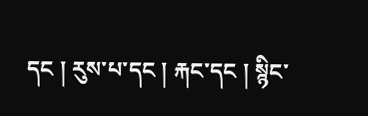དང ། རུས་པ་དང ། རྐང་དང ། སྙིང་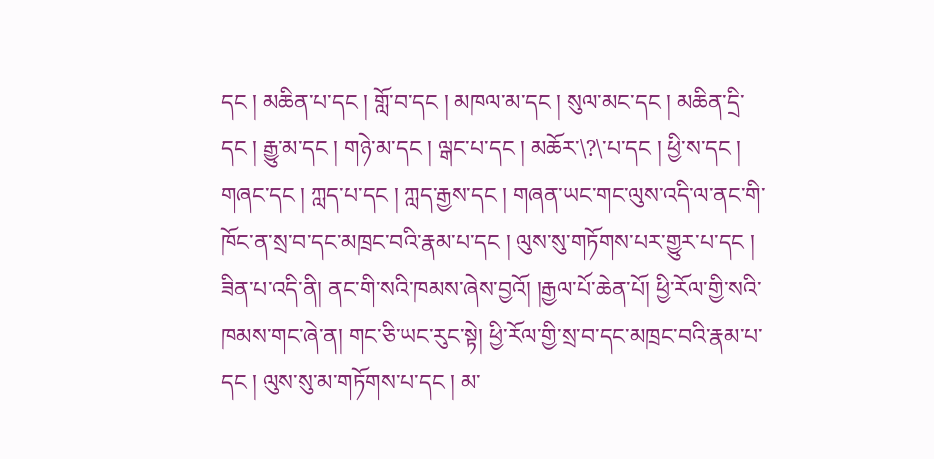དང ། མཆིན་པ་དང ། གློ་བ་དང ། མཁལ་མ་དང ། སུལ་མང་དང ། མཆིན་དྲི་དང ། རྒྱུ་མ་དང ། གཉེ་མ་དང ། ལྒང་པ་དང ། མཆོར་\?\་པ་དང ། ཕྱི་ས་དང ། གཞང་དང ། ཀླད་པ་དང ། ཀླད་རྒྱས་དང ། གཞན་ཡང་གང་ལུས་འདི་ལ་ནང་གི་ཁོང་ན་སྲ་བ་དང་མཁྲང་བའི་རྣམ་པ་དང ། ལུས་སུ་གཏོགས་པར་གྱུར་པ་དང ། ཟིན་པ་འདི་ནི། ནང་གི་སའི་ཁམས་ཞེས་བྱའོ། །རྒྱལ་པོ་ཆེན་པོ། ཕྱི་རོལ་གྱི་སའི་ཁམས་གང་ཞེ་ན། གང་ཅི་ཡང་རུང་སྟེ། ཕྱི་རོལ་གྱི་སྲ་བ་དང་མཁྲང་བའི་རྣམ་པ་དང ། ལུས་སུ་མ་གཏོགས་པ་དང ། མ་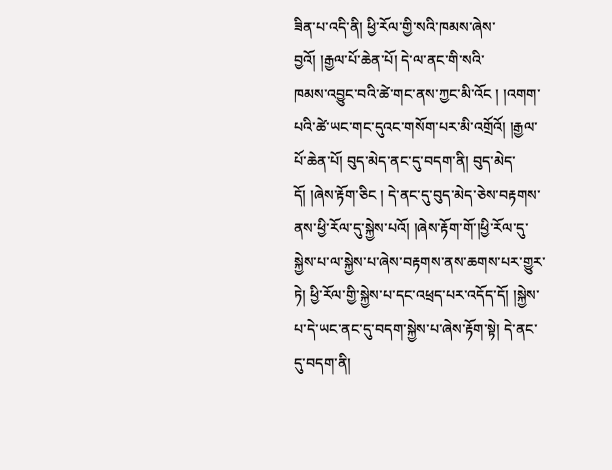ཟིན་པ་འདི་ནི། ཕྱི་རོལ་གྱི་སའི་ཁམས་ཞེས་བྱའོ། །རྒྱལ་པོ་ཆེན་པོ། དེ་ལ་ནང་གི་སའི་
ཁམས་འབྱུང་བའི་ཚེ་གང་ནས་ཀྱང་མི་འོང ། །འགག་པའི་ཚེ་ཡང་གང་དུའང་གསོག་པར་མི་འགྲོའོ། །རྒྱལ་པོ་ཆེན་པོ། བུད་མེད་ནང་དུ་བདག་ནི། བུད་མེད་དོ། །ཞེས་རྟོག་ཅིང ། དེ་ནང་དུ་བུད་མེད་ཅེས་བརྟགས་ནས་ཕྱི་རོལ་དུ་སྐྱེས་པའོ། །ཞེས་རྟོག་གོ་།ཕྱི་རོལ་དུ་སྐྱེས་པ་ལ་སྐྱེས་པ་ཞེས་བརྟགས་ནས་ཆགས་པར་གྱུར་ཏེ། ཕྱི་རོལ་གྱི་སྐྱེས་པ་དང་འཕྲད་པར་འདོད་དོ། །སྐྱེས་པ་དེ་ཡང་ནང་དུ་བདག་སྐྱེས་པ་ཞེས་རྟོག་སྟེ། དེ་ནང་དུ་བདག་ནི།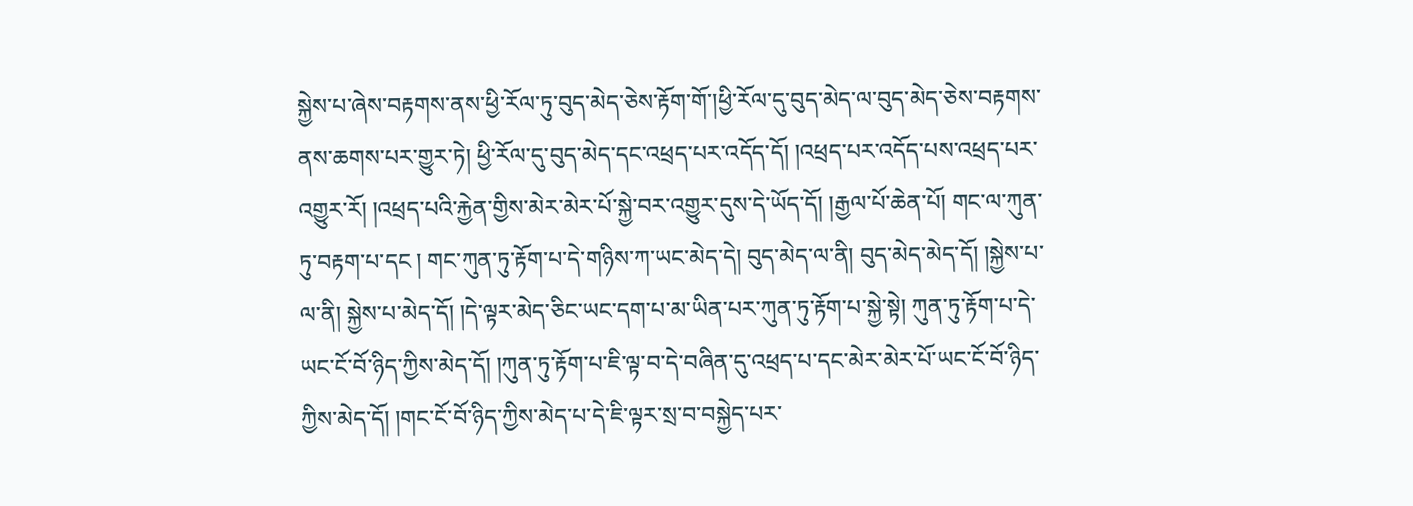སྐྱེས་པ་ཞེས་བརྟགས་ནས་ཕྱི་རོལ་ཏུ་བུད་མེད་ཅེས་རྟོག་གོ་།ཕྱི་རོལ་དུ་བུད་མེད་ལ་བུད་མེད་ཅེས་བརྟགས་ནས་ཆགས་པར་གྱུར་ཏེ། ཕྱི་རོལ་དུ་བུད་མེད་དང་འཕྲད་པར་འདོད་དོ། །འཕྲད་པར་འདོད་པས་འཕྲད་པར་འགྱུར་རོ། །འཕྲད་པའི་རྐྱེན་གྱིས་མེར་མེར་པོ་སྐྱེ་བར་འགྱུར་དུས་དེ་ཡོད་དོ། །རྒྱལ་པོ་ཆེན་པོ། གང་ལ་ཀུན་ཏུ་བརྟག་པ་དང ། གང་ཀུན་ཏུ་རྟོག་པ་དེ་གཉིས་ཀ་ཡང་མེད་དེ། བུད་མེད་ལ་ནི། བུད་མེད་མེད་དོ། །སྐྱེས་པ་ལ་ནི། སྐྱེས་པ་མེད་དོ། །དེ་ལྟར་མེད་ཅིང་ཡང་དག་པ་མ་ཡིན་པར་ཀུན་ཏུ་རྟོག་པ་སྐྱེ་སྟེ། ཀུན་ཏུ་རྟོག་པ་དེ་ཡང་ངོ་བོ་ཉིད་ཀྱིས་མེད་དོ། །ཀུན་ཏུ་རྟོག་པ་ཇི་ལྟ་བ་དེ་བཞིན་དུ་འཕྲད་པ་དང་མེར་མེར་པོ་ཡང་ངོ་བོ་ཉིད་ཀྱིས་མེད་དོ། །གང་ངོ་བོ་ཉིད་ཀྱིས་མེད་པ་དེ་ཇི་ལྟར་སྲ་བ་བསྐྱེད་པར་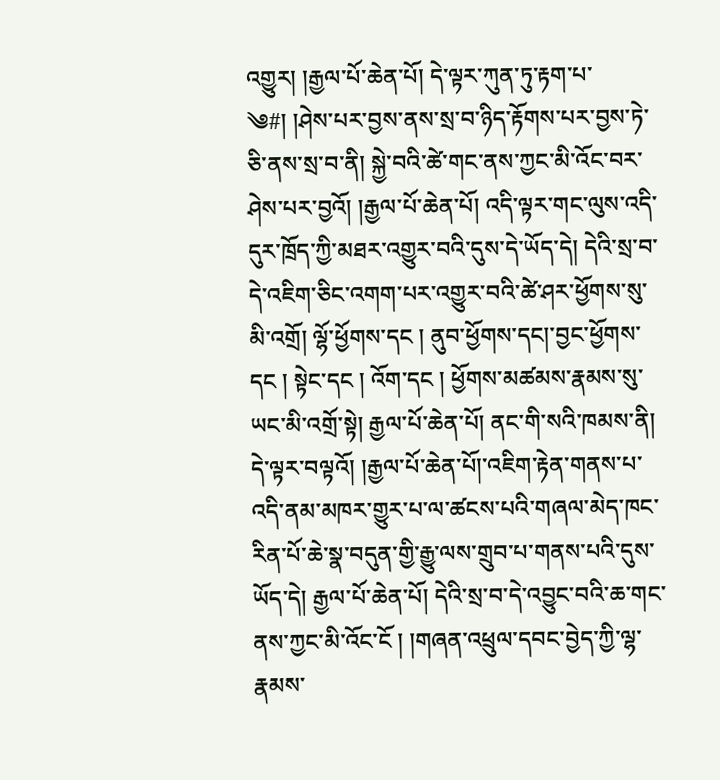འགྱུར། །རྒྱལ་པོ་ཆེན་པོ། དེ་ལྟར་ཀུན་ཏུ་རྟག་པ་
༄#། །ཤེས་པར་བྱས་ནས་སྲ་བ་ཉིད་རྟོགས་པར་བྱས་ཏེ་ཅི་ནས་སྲ་བ་ནི། སྐྱེ་བའི་ཚེ་གང་ནས་ཀྱང་མི་འོང་བར་ཤེས་པར་བྱའོ། །རྒྱལ་པོ་ཆེན་པོ། འདི་ལྟར་གང་ལུས་འདི་དུར་ཁྲོད་ཀྱི་མཐར་འགྱུར་བའི་དུས་དེ་ཡོད་དེ། དེའི་སྲ་བ་དེ་འཇིག་ཅིང་འགག་པར་འགྱུར་བའི་ཚེ་ཤར་ཕྱོགས་སུ་མི་འགྲོ། ལྷོ་ཕྱོགས་དང ། ནུབ་ཕྱོགས་དང།་བྱང་ཕྱོགས་དང ། སྟེང་དང ། འོག་དང ། ཕྱོགས་མཚམས་རྣམས་སུ་ཡང་མི་འགྲོ་སྟེ། རྒྱལ་པོ་ཆེན་པོ། ནང་གི་སའི་ཁམས་ནི། དེ་ལྟར་བལྟའོ། །རྒྱལ་པོ་ཆེན་པོ།་འཇིག་རྟེན་གནས་པ་འདི་ནམ་མཁར་གྱུར་པ་ལ་ཚངས་པའི་གཞལ་མེད་ཁང་རིན་པོ་ཆེ་སྣ་བདུན་གྱི་རྒྱུ་ལས་གྲུབ་པ་གནས་པའི་དུས་ཡོད་དེ། རྒྱལ་པོ་ཆེན་པོ། དེའི་སྲ་བ་དེ་འབྱུང་བའི་ཆ་གང་ནས་ཀྱང་མི་འོང་ངོ ། །གཞན་འཕྲུལ་དབང་བྱེད་ཀྱི་ལྷ་རྣམས་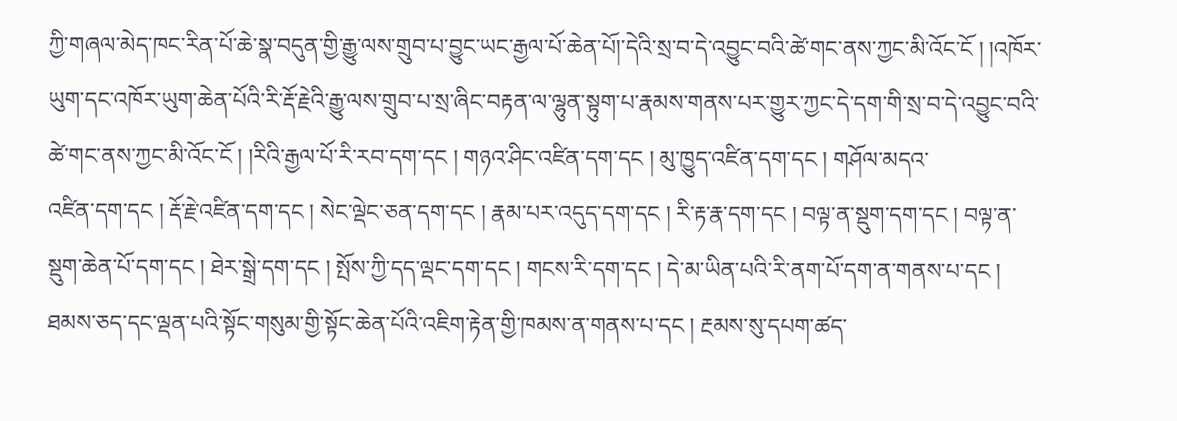ཀྱི་གཞལ་མེད་ཁང་རིན་པོ་ཆེ་སྣ་བདུན་གྱི་རྒྱུ་ལས་གྲུབ་པ་བྱུང་ཡང་རྒྱལ་པོ་ཆེན་པོ།་དེའི་སྲ་བ་དེ་འབྱུང་བའི་ཚེ་གང་ནས་ཀྱང་མི་འོང་ངོ ། །འཁོར་ཡུག་དང་འཁོར་ཡུག་ཆེན་པོའི་རི་རྡོ་རྗེའི་རྒྱུ་ལས་གྲུབ་པ་སྲ་ཞིང་བརྟན་ལ་ལྷུན་སྟུག་པ་རྣམས་གནས་པར་གྱུར་ཀྱང་དེ་དག་གི་སྲ་བ་དེ་འབྱུང་བའི་ཚེ་གང་ནས་ཀྱང་མི་འོང་ངོ ། །རིའི་རྒྱལ་པོ་རི་རབ་དག་དང ། གཉའ་ཤིང་འཛིན་དག་དང ། མུ་ཁྱུད་འཛིན་དག་དང ། གཤོལ་མདའ་
འཛིན་དག་དང ། རྡོ་རྗེ་འཛིན་དག་དང ། སེང་ལྡེང་ཅན་དག་དང ། རྣམ་པར་འདུད་དག་དང ། རི་རྟ་རྣ་དག་དང ། བལྟ་ན་སྡུག་དག་དང ། བལྟ་ན་སྡུག་ཆེན་པོ་དག་དང ། ཐེར་སྒྲེ་དག་དང ། སྤོས་ཀྱི་དད་ལྡང་དག་དང ། གངས་རི་དག་དང ། དེ་མ་ཡིན་པའི་རི་ནག་པོ་དག་ན་གནས་པ་དང ། ཐམས་ཅད་དང་ལྡན་པའི་སྟོང་གསུམ་གྱི་སྟོང་ཆེན་པོའི་འཇིག་རྟེན་གྱི་ཁམས་ན་གནས་པ་དང ། རྔམས་སུ་དཔག་ཚད་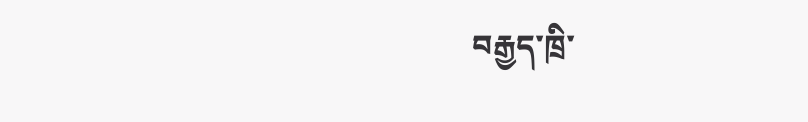བརྒྱད་ཁྲི་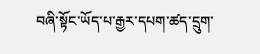བཞི་སྟོང་ཡོད་པ་རྒྱར་དཔག་ཚད་དྲུག་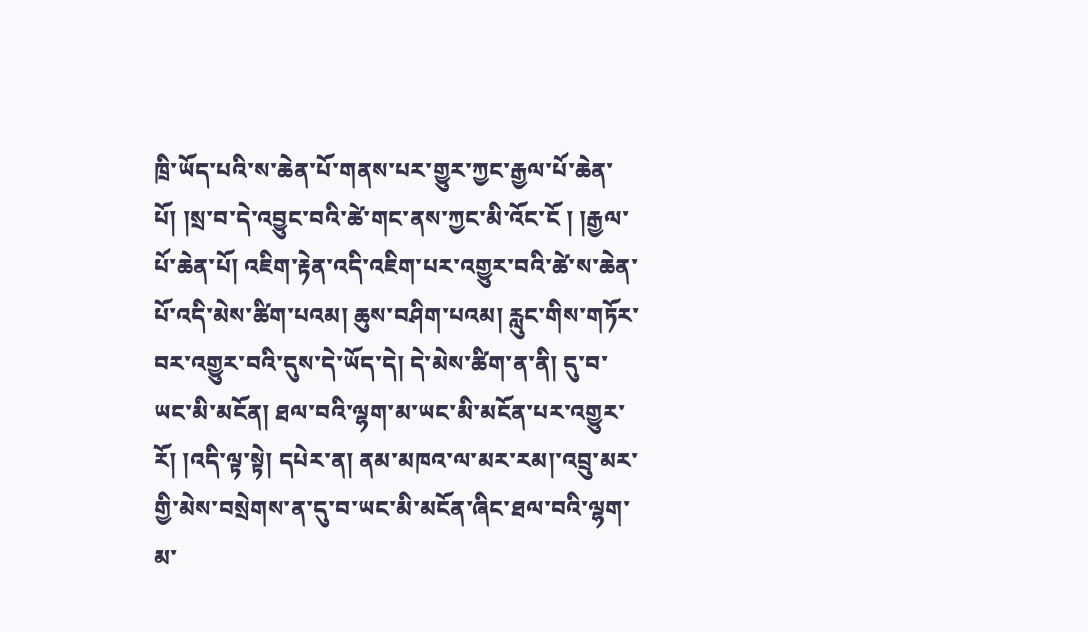ཁྲི་ཡོད་པའི་ས་ཆེན་པོ་གནས་པར་གྱུར་ཀྱང་རྒྱལ་པོ་ཆེན་པོ། །སྲ་བ་དེ་འབྱུང་བའི་ཚེ་གང་ནས་ཀྱང་མི་འོང་ངོ ། །རྒྱལ་པོ་ཆེན་པོ། འཇིག་རྟེན་འདི་འཇིག་པར་འགྱུར་བའི་ཚེ་ས་ཆེན་པོ་འདི་མེས་ཚིག་པའམ། ཆུས་བཤིག་པའམ། རླུང་གིས་གཏོར་བར་འགྱུར་བའི་དུས་དེ་ཡོད་དེ། དེ་མེས་ཚིག་ན་ནི། དུ་བ་ཡང་མི་མངོན། ཐལ་བའི་ལྷག་མ་ཡང་མི་མངོན་པར་འགྱུར་རོ། །འདི་ལྟ་སྟེ། དཔེར་ན། ནམ་མཁའ་ལ་མར་རམ།་འབྲུ་མར་གྱི་མེས་བསྲེགས་ན་དུ་བ་ཡང་མི་མངོན་ཞིང་ཐལ་བའི་ལྷག་མ་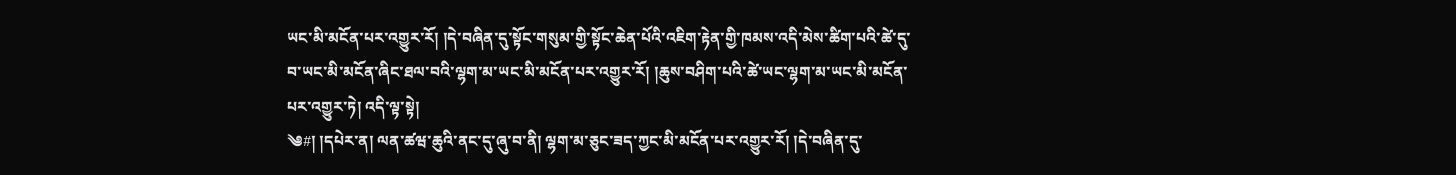ཡང་མི་མངོན་པར་འགྱུར་རོ། །དེ་བཞིན་དུ་སྟོང་གསུམ་གྱི་སྟོང་ཆེན་པོའི་འཇིག་རྟེན་གྱི་ཁམས་འདི་མེས་ཚིག་པའི་ཚེ་དུ་བ་ཡང་མི་མངོན་ཞིང་ཐལ་བའི་ལྷག་མ་ཡང་མི་མངོན་པར་འགྱུར་རོ། །ཆུས་བཤིག་པའི་ཚེ་ཡང་ལྷག་མ་ཡང་མི་མངོན་པར་འགྱུར་ཏེ། འདི་ལྟ་སྟེ།
༄#། །དཔེར་ན། ལན་ཚཝ་ཆུའི་ནང་དུ་ཞུ་བ་ནི། ལྷག་མ་ཅུང་ཟད་ཀྱང་མི་མངོན་པར་འགྱུར་རོ། །དེ་བཞིན་དུ་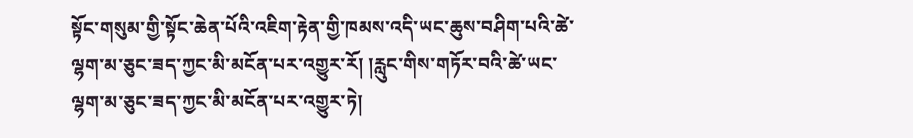སྟོང་གསུམ་གྱི་སྟོང་ཆེན་པོའི་འཇིག་རྟེན་གྱི་ཁམས་འདི་ཡང་ཆུས་བཤིག་པའི་ཚེ་ལྷག་མ་ཅུང་ཟད་ཀྱང་མི་མངོན་པར་འགྱུར་རོ། །རླུང་གིས་གཏོར་བའི་ཚེ་ཡང་ལྷག་མ་ཅུང་ཟད་ཀྱང་མི་མངོན་པར་འགྱུར་ཏེ།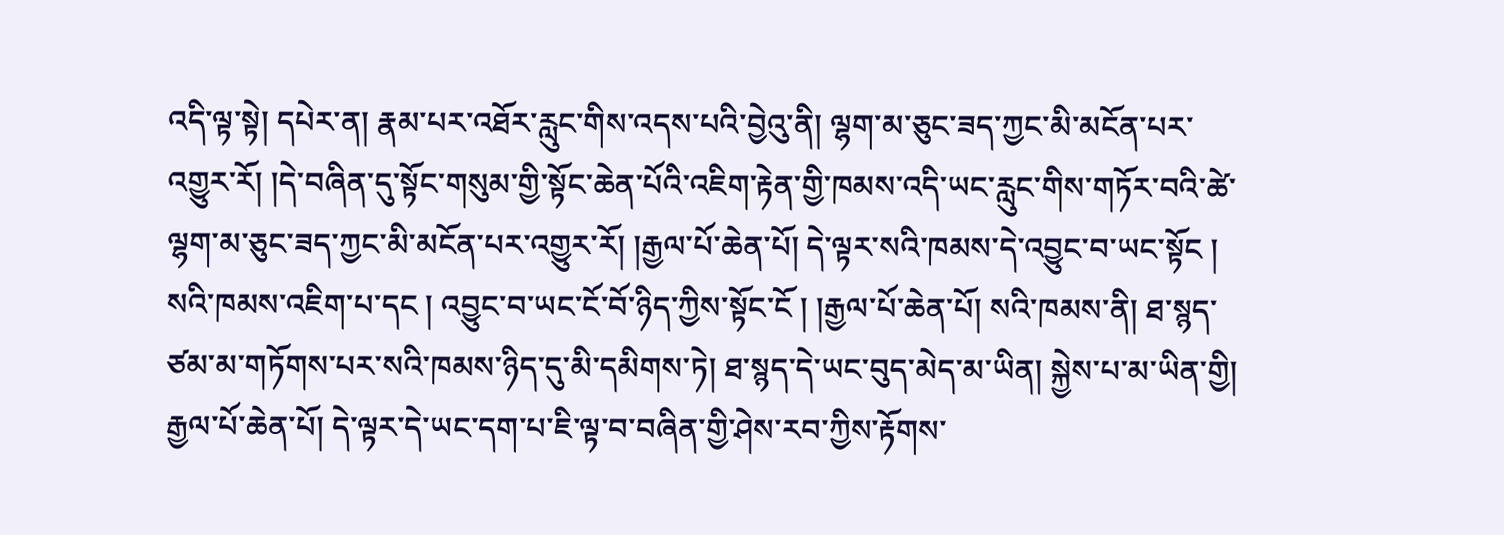འདི་ལྟ་སྟེ། དཔེར་ན། རྣམ་པར་འཐོར་རླུང་གིས་འདས་པའི་བྱེའུ་ནི། ལྷག་མ་ཅུང་ཟད་ཀྱང་མི་མངོན་པར་འགྱུར་རོ། །དེ་བཞིན་དུ་སྟོང་གསུམ་གྱི་སྟོང་ཆེན་པོའི་འཇིག་རྟེན་གྱི་ཁམས་འདི་ཡང་རླུང་གིས་གཏོར་བའི་ཚེ་ལྷག་མ་ཅུང་ཟད་ཀྱང་མི་མངོན་པར་འགྱུར་རོ། །རྒྱལ་པོ་ཆེན་པོ། དེ་ལྟར་སའི་ཁམས་དེ་འབྱུང་བ་ཡང་སྟོང ། སའི་ཁམས་འཇིག་པ་དང ། འབྱུང་བ་ཡང་ངོ་བོ་ཉིད་ཀྱིས་སྟོང་ངོ ། །རྒྱལ་པོ་ཆེན་པོ། སའི་ཁམས་ནི། ཐ་སྙད་ཙམ་མ་གཏོགས་པར་སའི་ཁམས་ཉིད་དུ་མི་དམིགས་ཏེ། ཐ་སྙད་དེ་ཡང་བུད་མེད་མ་ཡིན། སྐྱེས་པ་མ་ཡིན་གྱི། རྒྱལ་པོ་ཆེན་པོ། དེ་ལྟར་དེ་ཡང་དག་པ་ཇི་ལྟ་བ་བཞིན་གྱི་ཤེས་རབ་ཀྱིས་རྟོགས་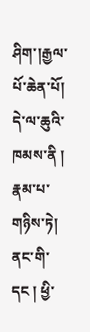ཤིག་།རྒྱལ་པོ་ཆེན་པོ། དེ་ལ་ཆུའི་ཁམས་ནི ། རྣམ་པ་གཉིས་ཏེ། ནང་གི་དང ། ཕྱི་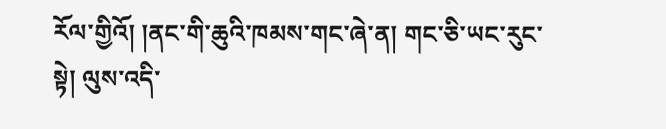རོལ་གྱིའོ། །ནང་གི་ཆུའི་ཁམས་གང་ཞེ་ན། གང་ཅི་ཡང་རུང་སྟེ། ལུས་འདི་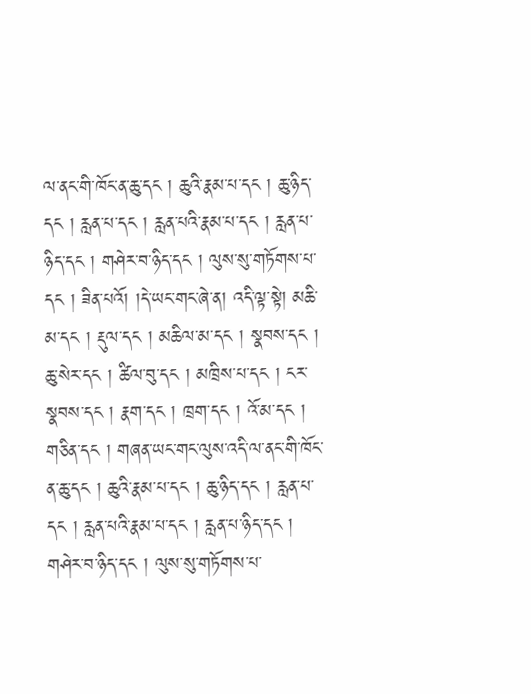ལ་ནང་གི་ཁོང་ན་ཆུ་དང ། ཆུའི་རྣམ་པ་དང ། ཆུ་ཉིད་
དང ། རླན་པ་དང ། རླན་པའི་རྣམ་པ་དང ། རླན་པ་ཉིད་དང ། གཤེར་བ་ཉིད་དང ། ལུས་སུ་གཏོགས་པ་དང ། ཟིན་པའོ། །དེ་ཡང་གང་ཞེ་ན། འདི་ལྟ་སྟེ། མཆི་མ་དང ། རྡུལ་དང ། མཆིལ་མ་དང ། སྣབས་དང ། ཆུ་སེར་དང ། ཚིལ་བུ་དང ། མཁྲིས་པ་དང ། ངར་སྣབས་དང ། རྣག་དང ། ཁྲག་དང ། འོ་མ་དང ། གཅིན་དང ། གཞན་ཡང་གང་ལུས་འདི་ལ་ནང་གི་ཁོང་ན་ཆུ་དང ། ཆུའི་རྣམ་པ་དང ། ཆུ་ཉིད་དང ། རླན་པ་དང ། རླན་པའི་རྣམ་པ་དང ། རླན་པ་ཉིད་དང ། གཤེར་བ་ཉིད་དང ། ལུས་སུ་གཏོགས་པ་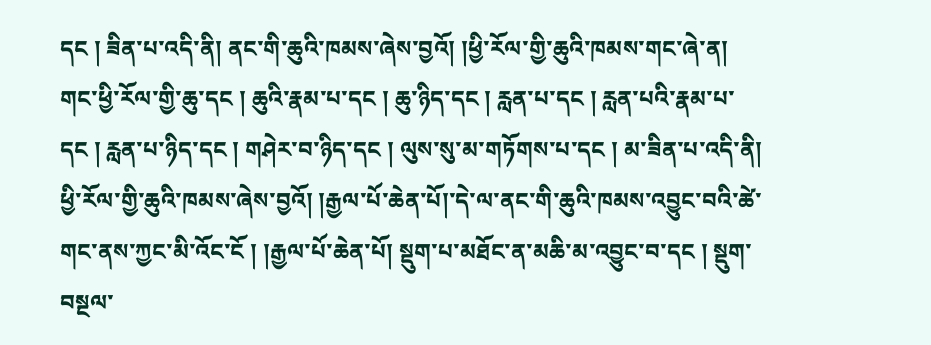དང ། ཟིན་པ་འདི་ནི། ནང་གི་ཆུའི་ཁམས་ཞེས་བྱའོ། །ཕྱི་རོལ་གྱི་ཆུའི་ཁམས་གང་ཞེ་ན། གང་ཕྱི་རོལ་གྱི་ཆུ་དང ། ཆུའི་རྣམ་པ་དང ། ཆུ་ཉིད་དང ། རླན་པ་དང ། རླན་པའི་རྣམ་པ་དང ། རླན་པ་ཉིད་དང ། གཤེར་བ་ཉིད་དང ། ལུས་སུ་མ་གཏོགས་པ་དང ། མ་ཟིན་པ་འདི་ནི། ཕྱི་རོལ་གྱི་ཆུའི་ཁམས་ཞེས་བྱའོ། །རྒྱལ་པོ་ཆེན་པོ།་དེ་ལ་ནང་གི་ཆུའི་ཁམས་འབྱུང་བའི་ཚེ་གང་ནས་ཀྱང་མི་འོང་ངོ ། །རྒྱལ་པོ་ཆེན་པོ། སྡུག་པ་མཐོང་ན་མཆི་མ་འབྱུང་བ་དང ། སྡུག་བསྔལ་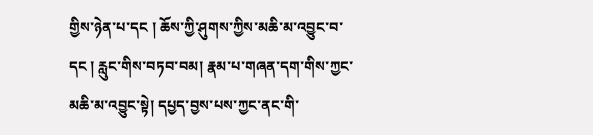གྱིས་ཉེན་པ་དང ། ཆོས་ཀྱི་ཤུགས་ཀྱིས་མཆི་མ་འབྱུང་བ་དང ། རླུང་གིས་བཏབ་བམ། རྣམ་པ་གཞན་དག་གིས་ཀྱང་མཆི་མ་འབྱུང་སྟེ། དཔྱད་བྱས་པས་ཀྱང་ནང་གི་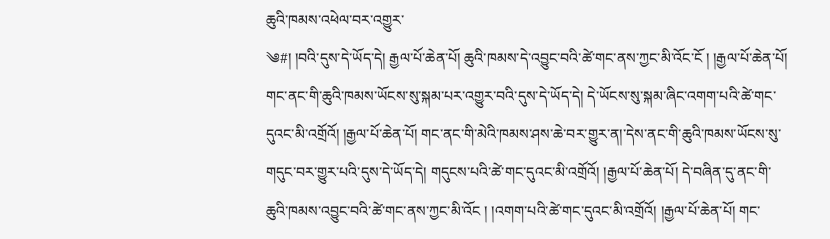ཆུའི་ཁམས་འཕེལ་བར་འགྱུར་
༄#། །བའི་དུས་དེ་ཡོད་དེ། རྒྱལ་པོ་ཆེན་པོ། ཆུའི་ཁམས་དེ་འབྱུང་བའི་ཚེ་གང་ནས་ཀྱང་མི་འོང་ངོ ། །རྒྱལ་པོ་ཆེན་པོ། གང་ནང་གི་ཆུའི་ཁམས་ཡོངས་སུ་སྐམ་པར་འགྱུར་བའི་དུས་དེ་ཡོད་དེ། དེ་ཡོངས་སུ་སྐམ་ཞིང་འགག་པའི་ཚེ་གང་དུའང་མི་འགྲོའོ། །རྒྱལ་པོ་ཆེན་པོ། གང་ནང་གི་མེའི་ཁམས་ཤས་ཆེ་བར་གྱུར་ན།་དེས་ནང་གི་ཆུའི་ཁམས་ཡོངས་སུ་གདུང་བར་གྱུར་པའི་དུས་དེ་ཡོད་དེ། གདུངས་པའི་ཚེ་གང་དུའང་མི་འགྲོའོ། །རྒྱལ་པོ་ཆེན་པོ། དེ་བཞིན་དུ་ནང་གི་ཆུའི་ཁམས་འབྱུང་བའི་ཚེ་གང་ནས་ཀྱང་མི་འོང ། །འགག་པའི་ཚེ་གང་དུའང་མི་འགྲོའོ། །རྒྱལ་པོ་ཆེན་པོ། གང་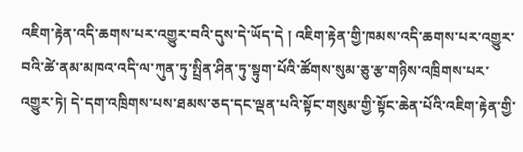འཇིག་རྟེན་འདི་ཆགས་པར་འགྱུར་བའི་དུས་དེ་ཡོད་དེ ། འཇིག་རྟེན་གྱི་ཁམས་འདི་ཆགས་པར་འགྱུར་བའི་ཚེ་ནམ་མཁའ་འདི་ལ་ཀུན་ཏུ་སྤྲིན་ཤིན་ཏུ་སྟུག་པོའི་ཚོགས་སུམ་ཅུ་རྩ་གཉིས་འཁྲིགས་པར་འགྱུར་ཏེ། དེ་དག་འཁྲིགས་པས་ཐམས་ཅད་དང་ལྡན་པའི་སྟོང་གསུམ་གྱི་སྟོང་ཆེན་པོའི་འཇིག་རྟེན་གྱི་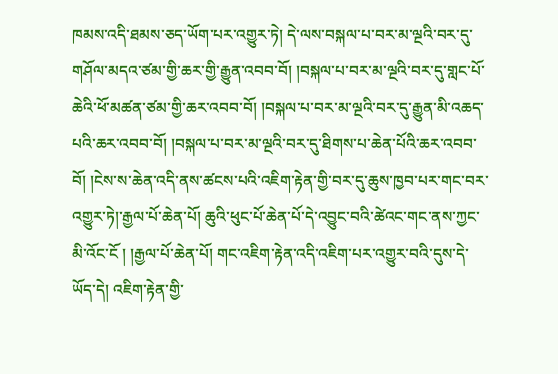ཁམས་འདི་ཐམས་ཅད་ཡོག་པར་འགྱུར་ཏེ། དེ་ལས་བསྐལ་པ་བར་མ་ལྔའི་བར་དུ་གཤོལ་མདའ་ཙམ་གྱི་ཆར་གྱི་རྒྱུན་འབབ་བོ། །བསྐལ་པ་བར་མ་ལྔའི་བར་དུ་གླང་པོ་ཆེའི་ཕོ་མཚན་ཙམ་གྱི་ཆར་འབབ་བོ། །བསྐལ་པ་བར་མ་ལྔའི་བར་དུ་རྒྱུན་མི་འཆད་
པའི་ཆར་འབབ་བོ། །བསྐལ་པ་བར་མ་ལྔའི་བར་དུ་ཐིགས་པ་ཆེན་པོའི་ཆར་འབབ་བོ། །ངེས་ས་ཆེན་འདི་ནས་ཚངས་པའི་འཇིག་རྟེན་གྱི་བར་དུ་ཆུས་ཁྱབ་པར་གང་བར་འགྱུར་ཏེ།་རྒྱལ་པོ་ཆེན་པོ། ཆུའི་ཕུང་པོ་ཆེན་པོ་དེ་འབྱུང་བའི་ཚེའང་གང་ནས་ཀྱང་མི་འོང་ངོ ། །རྒྱལ་པོ་ཆེན་པོ། གང་འཇིག་རྟེན་འདི་འཇིག་པར་འགྱུར་བའི་དུས་དེ་ཡོད་དེ། འཇིག་རྟེན་གྱི་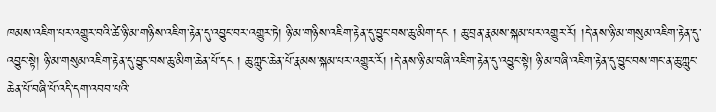ཁམས་འཇིག་པར་འགྱུར་བའི་ཚེ་ཉི་མ་གཉིས་འཇིག་རྟེན་དུ་འབྱུང་བར་འགྱུར་ཏེ། ཉི་མ་གཉིས་འཇིག་རྟེན་དུ་བྱུང་བས་ཆུ་མིག་དང ། ཆུ་བྲན་རྣམས་སྐམ་པར་འགྱུར་རོ། །དེ་ནས་ཉི་མ་གསུམ་འཇིག་རྟེན་དུ་འབྱུང་སྟེ། ཉི་མ་གསུམ་འཇིག་རྟེན་དུ་བྱུང་བས་ཆུ་མིག་ཆེན་པོ་དང ། ཆུ་ཀླུང་ཆེན་པོ་རྣམས་སྐམ་པར་འགྱུར་རོ། །དེ་ནས་ཉི་མ་བཞི་འཇིག་རྟེན་དུ་འབྱུང་སྟེ། ཉི་མ་བཞི་འཇིག་རྟེན་དུ་བྱུང་བས་གང་ན་ཆུ་ཀླུང་ཆེན་པོ་བཞི་པོ་འདི་དག་འབབ་པའི་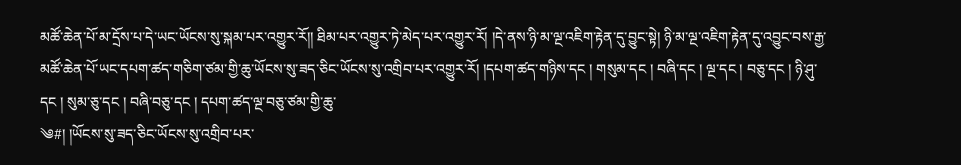མཚོ་ཆེན་པོ་མ་དྲོས་པ་དེ་ཡང་ཡོངས་སུ་སྐམ་པར་འགྱུར་རོ།། ཐིམ་པར་འགྱུར་ཏེ་མེད་པར་འགྱུར་རོ། །དེ་ནས་ཉི་མ་ལྔ་འཇིག་རྟེན་དུ་བྱུང་སྟེ། ཉི་མ་ལྔ་འཇིག་རྟེན་དུ་འབྱུང་བས་རྒྱ་མཚོ་ཆེན་པོ་ཡང་དཔག་ཚད་གཅིག་ཙམ་གྱི་ཆུ་ཡོངས་སུ་ཟད་ཅིང་ཡོངས་སུ་འགྲིབ་པར་འགྱུར་རོ། །དཔག་ཚད་གཉིས་དང ། གསུམ་དང ། བཞི་དང ། ལྔ་དང ། བཅུ་དང ། ཉི་ཤུ་དང ། སུམ་ཅུ་དང ། བཞི་བཅུ་དང ། དཔག་ཚད་ལྔ་བཅུ་ཙམ་གྱི་ཆུ་
༄#། །ཡོངས་སུ་ཟད་ཅིང་ཡོངས་སུ་འགྲིབ་པར་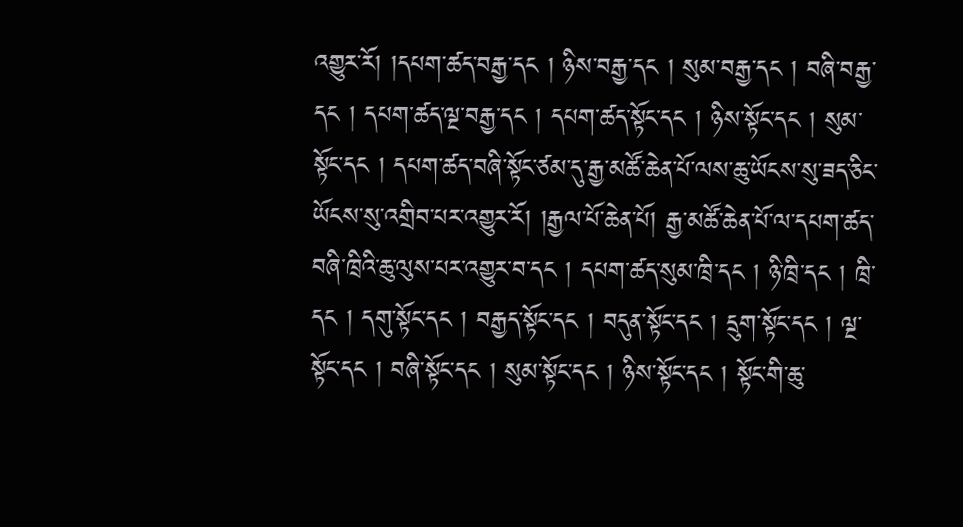འགྱུར་རོ། །དཔག་ཚད་བརྒྱ་དང ། ཉིས་བརྒྱ་དང ། སུམ་བརྒྱ་དང ། བཞི་བརྒྱ་དང ། དཔག་ཚད་ལྔ་བརྒྱ་དང ། དཔག་ཚད་སྟོང་དང ། ཉིས་སྟོང་དང ། སུམ་སྟོང་དང ། དཔག་ཚད་བཞི་སྟོང་ཙམ་དུ་རྒྱ་མཚོ་ཆེན་པོ་ལས་ཆུ་ཡོངས་སུ་ཟད་ཅིང་ཡོངས་སུ་འགྲིབ་པར་འགྱུར་རོ། །རྒྱལ་པོ་ཆེན་པོ། རྒྱ་མཚོ་ཆེན་པོ་ལ་དཔག་ཚད་བཞི་ཁྲིའི་ཆུ་ལུས་པར་འགྱུར་བ་དང ། དཔག་ཚད་སུམ་ཁྲི་དང ། ཉི་ཁྲི་དང ། ཁྲི་དང ། དགུ་སྟོང་དང ། བརྒྱད་སྟོང་དང ། བདུན་སྟོང་དང ། དྲུག་སྟོང་དང ། ལྔ་སྟོང་དང ། བཞི་སྟོང་དང ། སུམ་སྟོང་དང ། ཉིས་སྟོང་དང ། སྟོང་གི་ཆུ་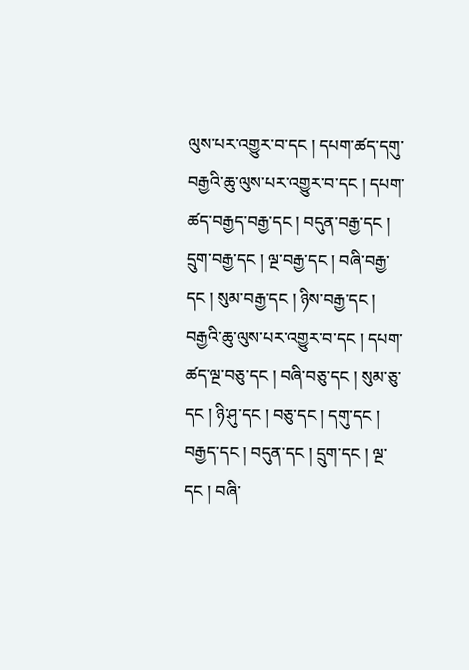ལུས་པར་འགྱུར་བ་དང ། དཔག་ཚད་དགུ་བརྒྱའི་ཆུ་ལུས་པར་འགྱུར་བ་དང ། དཔག་ཚད་བརྒྱད་བརྒྱ་དང ། བདུན་བརྒྱ་དང ། དྲུག་བརྒྱ་དང ། ལྔ་བརྒྱ་དང ། བཞི་བརྒྱ་དང ། སུམ་བརྒྱ་དང ། ཉིས་བརྒྱ་དང ། བརྒྱའི་ཆུ་ལུས་པར་འགྱུར་བ་དང ། དཔག་ཚད་ལྔ་བཅུ་དང ། བཞི་བཅུ་དང ། སུམ་ཅུ་དང ། ཉི་ཤུ་དང ། བཅུ་དང ། དགུ་དང ། བརྒྱད་དང ། བདུན་དང ། དྲུག་དང ། ལྔ་དང ། བཞི་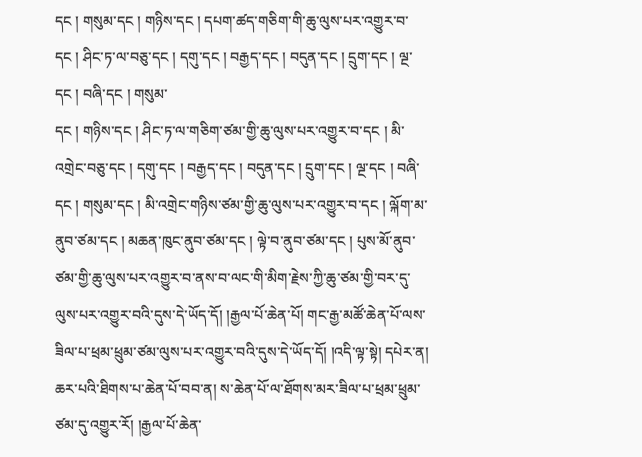དང ། གསུམ་དང ། གཉིས་དང ། དཔག་ཚད་གཅིག་གི་ཆུ་ལུས་པར་འགྱུར་བ་དང ། ཤིང་ཏ་ལ་བཅུ་དང ། དགུ་དང ། བརྒྱད་དང ། བདུན་དང ། དྲུག་དང ། ལྔ་དང ། བཞི་དང ། གསུམ་
དང ། གཉིས་དང ། ཤིང་ཏ་ལ་གཅིག་ཙམ་གྱི་ཆུ་ལུས་པར་འགྱུར་བ་དང ། མི་འགྲེང་བཅུ་དང ། དགུ་དང ། བརྒྱད་དང ། བདུན་དང ། དྲུག་དང ། ལྔ་དང ། བཞི་དང ། གསུམ་དང ། མི་འགྲེང་གཉིས་ཙམ་གྱི་ཆུ་ལུས་པར་འགྱུར་བ་དང ། ལྐོག་མ་ནུབ་ཙམ་དང ། མཆན་ཁུང་ནུབ་ཙམ་དང ། ལྟེ་བ་ནུབ་ཙམ་དང ། པུས་མོ་ནུབ་ཙམ་གྱི་ཆུ་ལུས་པར་འགྱུར་བ་ནས་བ་ལང་གི་མིག་རྗེས་ཀྱི་ཆུ་ཙམ་གྱི་བར་དུ་ལུས་པར་འགྱུར་བའི་དུས་དེ་ཡོད་དོ། །རྒྱལ་པོ་ཆེན་པོ། གང་རྒྱ་མཚོ་ཆེན་པོ་ལས་ཟིལ་པ་ཕྲམ་ཕྲུམ་ཙམ་ལུས་པར་འགྱུར་བའི་དུས་དེ་ཡོད་དོ། །འདི་ལྟ་སྟེ། དཔེར་ན། ཆར་པའི་ཐིགས་པ་ཆེན་པོ་བབ་ན། ས་ཆེན་པོ་ལ་ཐོགས་མར་ཟིལ་པ་ཕྲམ་ཕྲུམ་ཙམ་དུ་འགྱུར་རོ། །རྒྱལ་པོ་ཆེན་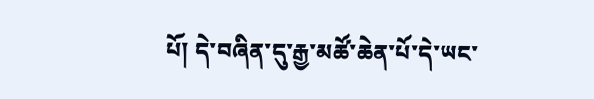པོ། དེ་བཞིན་དུ་རྒྱ་མཚོ་ཆེན་པོ་དེ་ཡང་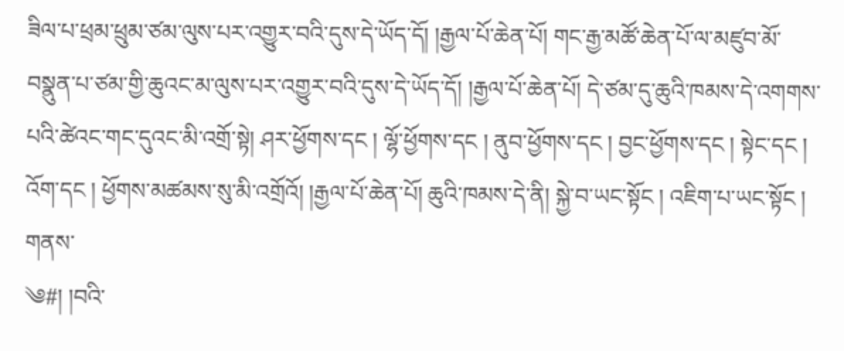ཟིལ་པ་ཕྲམ་ཕྲུམ་ཙམ་ལུས་པར་འགྱུར་བའི་དུས་དེ་ཡོད་དོ། །རྒྱལ་པོ་ཆེན་པོ། གང་རྒྱ་མཚོ་ཆེན་པོ་ལ་མཛུབ་མོ་བསྣུན་པ་ཙམ་གྱི་ཆུའང་མ་ལུས་པར་འགྱུར་བའི་དུས་དེ་ཡོད་དོ། །རྒྱལ་པོ་ཆེན་པོ། དེ་ཙམ་དུ་ཆུའི་ཁམས་དེ་འགགས་པའི་ཚེའང་གང་དུའང་མི་འགྲོ་སྟེ། ཤར་ཕྱོགས་དང ། ལྷོ་ཕྱོགས་དང ། ནུབ་ཕྱོགས་དང ། བྱང་ཕྱོགས་དང ། སྟེང་དང ། འོག་དང ། ཕྱོགས་མཚམས་སུ་མི་འགྲོའོ། །རྒྱལ་པོ་ཆེན་པོ། ཆུའི་ཁམས་དེ་ནི། སྐྱེ་བ་ཡང་སྟོང ། འཇིག་པ་ཡང་སྟོང ། གནས་
༄#། །བའི་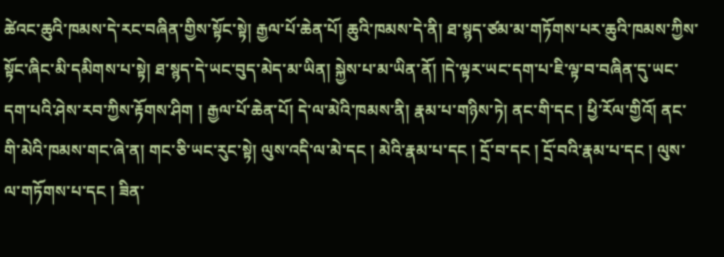ཚེའང་ཆུའི་ཁམས་དེ་རང་བཞིན་གྱིས་སྟོང་སྟེ། རྒྱལ་པོ་ཆེན་པོ། ཆུའི་ཁམས་དེ་ནི། ཐ་སྙད་ཙམ་མ་གཏོགས་པར་ཆུའི་ཁམས་ཀྱིས་སྟོང་ཞིང་མི་དམིགས་པ་སྟེ། ཐ་སྙད་དེ་ཡང་བུད་མེད་མ་ཡིན། སྐྱེས་པ་མ་ཡིན་ནོ། །དེ་ལྟར་ཡང་དག་པ་ཇི་ལྟ་བ་བཞིན་དུ་ཡང་དག་པའི་ཤེས་རབ་ཀྱིས་རྟོགས་ཤིག ། རྒྱལ་པོ་ཆེན་པོ། དེ་ལ་མེའི་ཁམས་ནི། རྣམ་པ་གཉིས་ཏེ། ནང་གི་དང ། ཕྱི་རོལ་གྱིའོ། ནང་གི་མེའི་ཁམས་གང་ཞེ་ན། གང་ཅི་ཡང་རུང་སྟེ། ལུས་འདི་ལ་མེ་དང ། མེའི་རྣམ་པ་དང ། དྲོ་བ་དང ། དྲོ་བའི་རྣམ་པ་དང ། ལུས་ལ་གཏོགས་པ་དང ། ཟིན་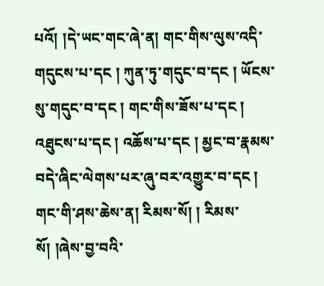པའོ། །དེ་ཡང་གང་ཞེ་ན། གང་གིས་ལུས་འདི་གདུངས་པ་དང ། ཀུན་ཏུ་གདུང་བ་དང ། ཡོངས་སུ་གདུང་བ་དང ། གང་གིས་ཟོས་པ་དང ། འཐུངས་པ་དང ། འཆོས་པ་དང ། མྱང་བ་རྣམས་བདེ་ཞིང་ལེགས་པར་ཞུ་བར་འགྱུར་བ་དང ། གང་གི་ཤས་ཆེས་ན། རིམས་སོ། ། རིམས་སོ། །ཞེས་བྱ་བའི་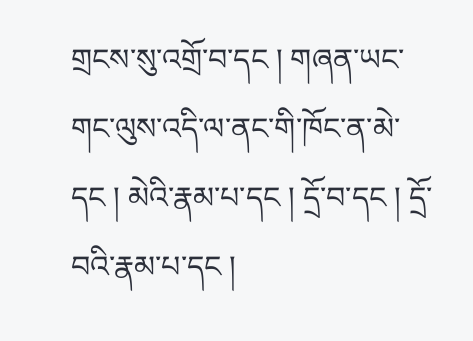གྲངས་སུ་འགྲོ་བ་དང ། གཞན་ཡང་གང་ལུས་འདི་ལ་ནང་གི་ཁོང་ན་མེ་དང ། མེའི་རྣམ་པ་དང ། དྲོ་བ་དང ། དྲོ་བའི་རྣམ་པ་དང །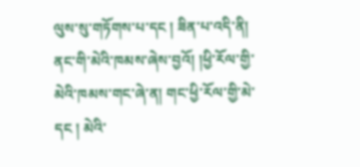ལུས་སུ་གཏོགས་པ་དང ། ཟིན་པ་འདི་ནི། ནང་གི་མེའི་ཁམས་ཞེས་བྱའོ། །ཕྱི་རོལ་གྱི་མེའི་ཁམས་གང་ཞེ་ན། གང་ཕྱི་རོལ་གྱི་མེ་དང ། མེའི་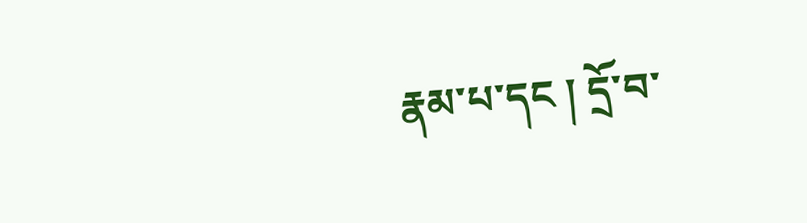རྣམ་པ་དང ། དྲོ་བ་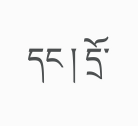དང ། དྲོ་